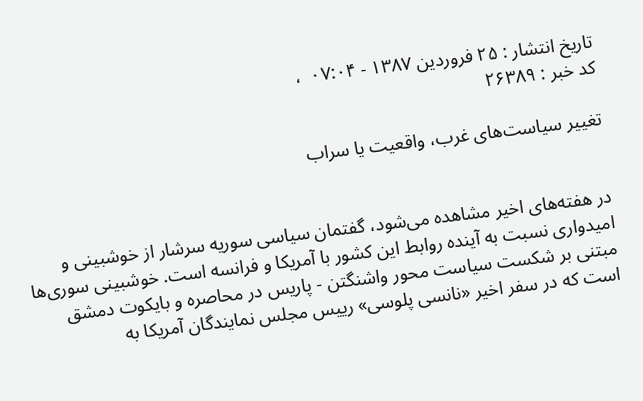تاریخ انتشار : ۲۵ فروردين ۱۳۸۷ - ۰۷:۰۴  ،
کد خبر : ۲۶۳۸۹

تغییر سیاست‌های غرب، واقعیت یا سراب


در هفته‌های اخیر مشاهده می‌شود، گفتمان سیاسی سوریه سرشار از خوشبینی و امیدواری نسبت به آینده روابط این کشور با آمریکا و فرانسه است. خوشبینی سوری‌ها مبتنی بر شکست سیاست محور واشنگتن - پاریس در محاصره و بایکوت دمشق است که در سفر اخیر «نانسی پلوسی» رییس مجلس نمایندگان آمریکا به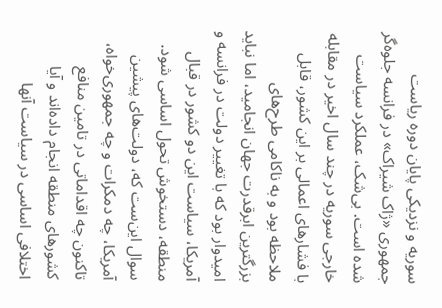سوریه و نزدیکی پایان دوره ریاست‌ جمهوری «ژاک شیراک» در فرانسه جلوه‌گر شده است. بی‌شک، عملکرد سیاست خارجی سوریه در چند سال اخیر در مقابله با فشارهای اعمالی بر این کشور، قابل ملاحظه بود و به ناکامی طرح‌های بزرگترین ابرقدرت جهان انجامید، اما نباید امیدوار بود که با تغییر دولت در فرانسه و آمریکا، سیاست این دو کشور در قبال منطقه، دستخوش تحول اساسی شود. سوال این‌ست که، دولت‌های پیشین آمریکا، چه دمکرات‌ و چه جمهوری‌خواه، تاکنون چه اقداماتی در تامین منافع کشورهای منطقه انجام داده‌اند و آیا اختلافی اساسی در سیاست آنها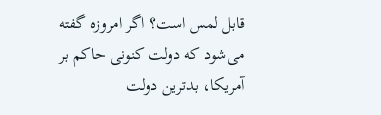قابل لمس است؟ اگر امروزه گفته می‌شود که دولت کنونی حاکم بر آمریکا، بدترین دولت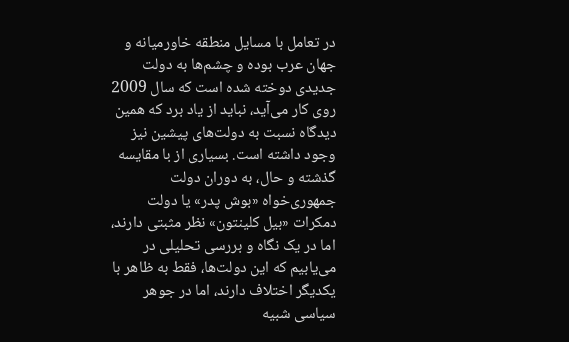در تعامل با مسایل منطقه خاورمیانه و جهان عرب بوده و چشم‌ها به دولت جدیدی دوخته شده است که سال 2009 روی کار می‌آید، نباید از یاد برد که همین دیدگاه نسبت به دولت‌های پیشین نیز وجود داشته است. بسیاری از با مقایسه گذشته و حال، به دوران دولت جمهوری‌خواه «بوش پدر» یا دولت دمکرات «بیل کلینتون» نظر مثبتی دارند، اما در یک نگاه و بررسی تحلیلی در می‌یابیم که این دولت‌ها، فقط به ظاهر با یکدیگر اختلاف دارند، اما در جوهر سیاسی شبیه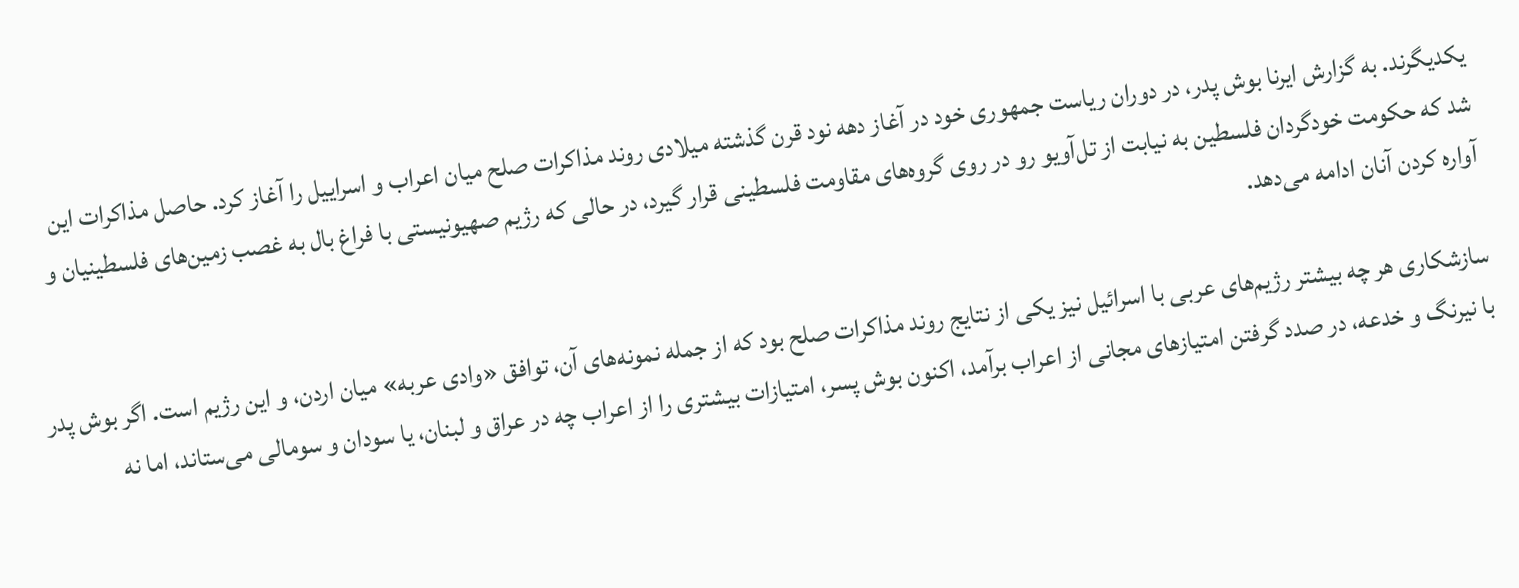یکدیگرند. به گزارش ایرنا بوش پدر، در دوران ریاست جمهوری خود در آغاز دهه نود قرن گذشته میلادی روند مذاکرات صلح میان اعراب و اسراییل را آغاز کرد. حاصل مذاکرات این شد که حکومت خودگردان فلسطین به نیابت از تل‌آویو رو در روی گروه‌های مقاومت فلسطینی قرار گیرد، در حالی که رژیم صهیونیستی با فراغ بال به غصب زمین‌های فلسطینیان و آواره کردن آنان ادامه می‌دهد.

سازشکاری هر چه بیشتر رژیم‌های عربی با اسرائیل نیز یکی از نتایج روند مذاکرات صلح بود که از جمله نمونه‌های آن، توافق «وادی عربه» میان اردن، و این رژیم است. اگر بوش پدر با نیرنگ و خدعه، در صدد گرفتن امتیازهای مجانی از اعراب برآمد، اکنون بوش پسر، امتیازات بیشتری را از اعراب چه در عراق و لبنان، یا سودان و سومالی می‌ستاند، اما نه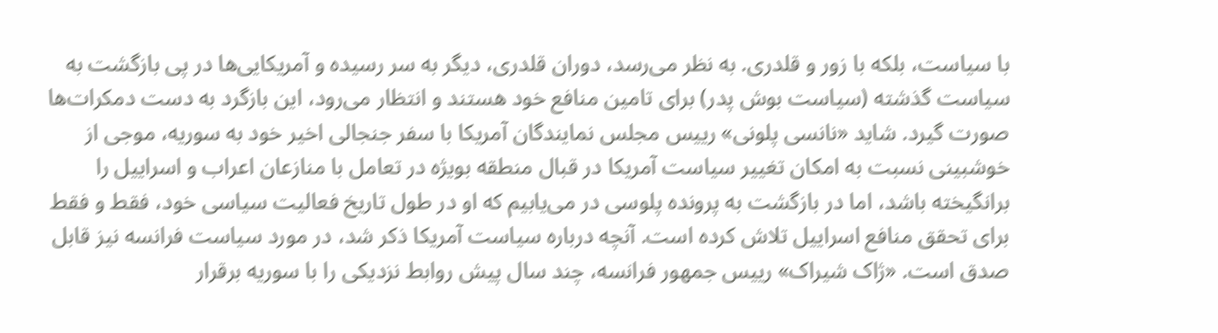با سیاست، بلکه با زور و قلدری. به نظر می‌رسد، دوران قلدری، دیگر به سر رسیده و آمریکایی‌ها در پی بازگشت به سیاست گذشته (سیاست بوش پدر) برای تامین منافع خود هستند و انتظار می‌رود، این بازگرد به دست دمکرات‌ها صورت گیرد. شاید «نانسی پلونی» رییس مجلس نمایندگان آمریکا با سفر جنجالی اخیر خود به سوریه، موجی از خوشبینی نسبت به امکان تغییر سیاست آمریکا در قبال منطقه بویژه در تعامل با منازعان اعراب و اسراییل را برانگیخته باشد، اما در بازگشت به پرونده پلوسی در می‌یابیم که او در طول تاریخ فعالیت سیاسی خود، فقط و فقط برای تحقق منافع اسراییل تلاش کرده است. آنچه درباره سیاست آمریکا ذکر شد، در مورد سیاست فرانسه نیز قابل صدق است. «ژاک شیراک» رییس جمهور فرانسه، چند سال پیش روابط نزدیکی را با سوریه برقرار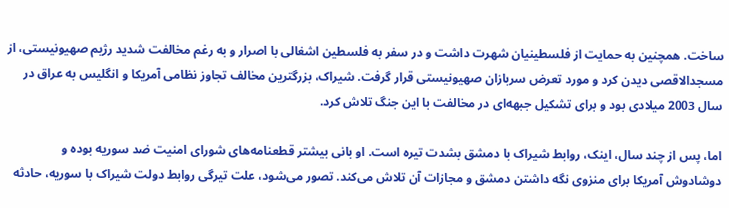ساخت. همچنین به حمایت از فلسطینیان شهرت داشت و در سفر به فلسطین اشغالی با اصرار و به رغم مخالفت شدید رژیم صهیونیستی، از مسجدالاقصی دیدن کرد و مورد تعرض سربازان صهیونیستی قرار گرفت. شیراک، بزرگترین مخالف تجاوز نظامی آمریکا و انگلیس به عراق در سال 2003 میلادی بود و برای تشکیل جبهه‌ای در مخالفت با این جنگ تلاش کرد.

اما، پس از چند سال، اینک، روابط شیراک با دمشق بشدت تیره است. او بانی بیشتر قطعنامه‌های شورای امنیت ضد سوریه بوده و دوشادوش آمریکا برای منزوی نگه داشتن دمشق و مجازات آن تلاش می‌کند. تصور می‌شود، علت تیرگی روابط دولت شیراک با سوریه، حادثه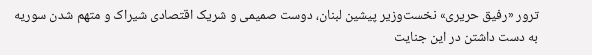ترور «رفیق حریری» نخست‌وزیر پیشین لبنان، دوست صمیمی و شریک اقتصادی شیراک و متهم شدن سوریه به دست داشتن در این جنایت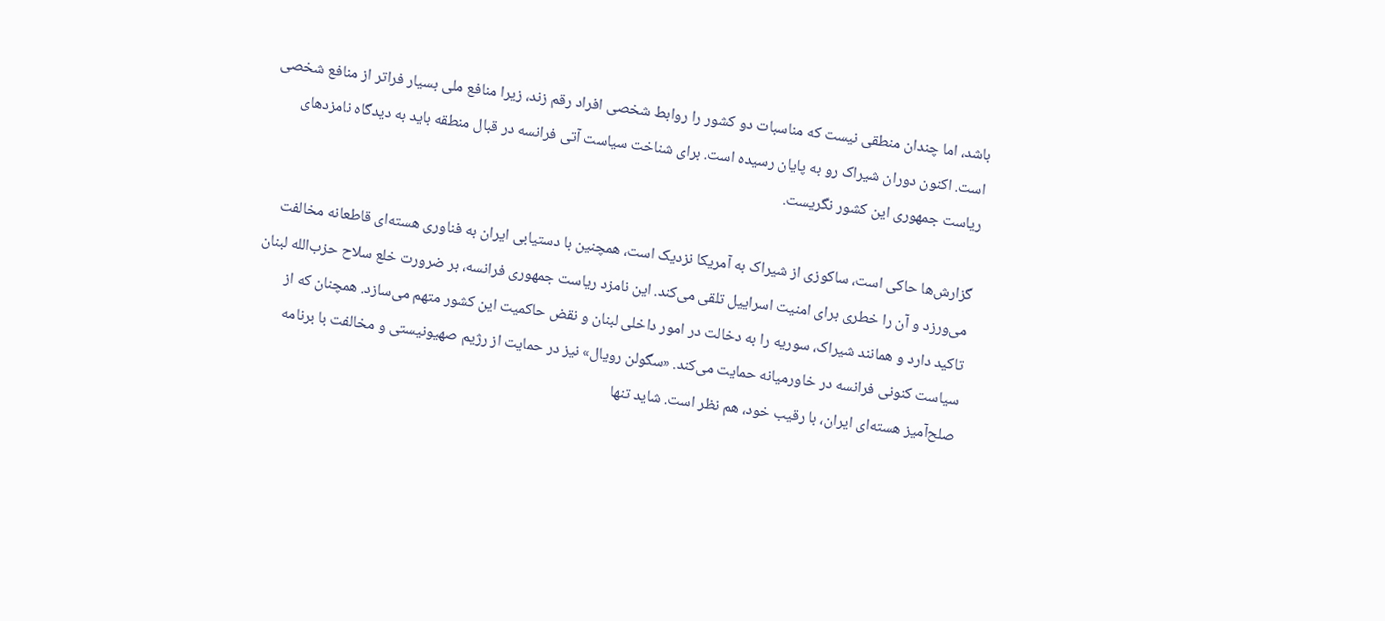باشد، اما چندان منطقی نیست که مناسبات دو کشور را روابط شخصی افراد رقم زند، زیرا منافع ملی بسیار فراتر از منافع شخصی است. اکنون دوران شیراک ‌رو به پایان رسیده است. برای شناخت سیاست آتی فرانسه در قبال منطقه باید به دیدگاه نامزدهای ریاست جمهوری این کشور نگریست.

گزارش‌ها حاکی است، ساکوزی از شیراک به آمریکا نزدیک است، همچنین با دستیابی ایران به فناوری هسته‌ای قاطعانه مخالفت می‌ورزد و آن را خطری برای امنیت اسراییل تلقی می‌کند. این نامزد ریاست جمهوری فرانسه، بر ضرورت خلع سلاح حزب‌الله لبنان تاکید دارد و همانند شیراک، سوریه را به دخالت در امور داخلی لبنان و نقض حاکمیت این کشور متهم می‌سازد. همچنان که از سیاست کنونی فرانسه در خاورمیانه حمایت می‌کند. «سگولن رویال» نیز در حمایت از رژیم صهیونیستی و مخالفت با برنامه صلح‌آمیز هسته‌ای ایران، با رقیب خود، هم نظر است. شاید تنها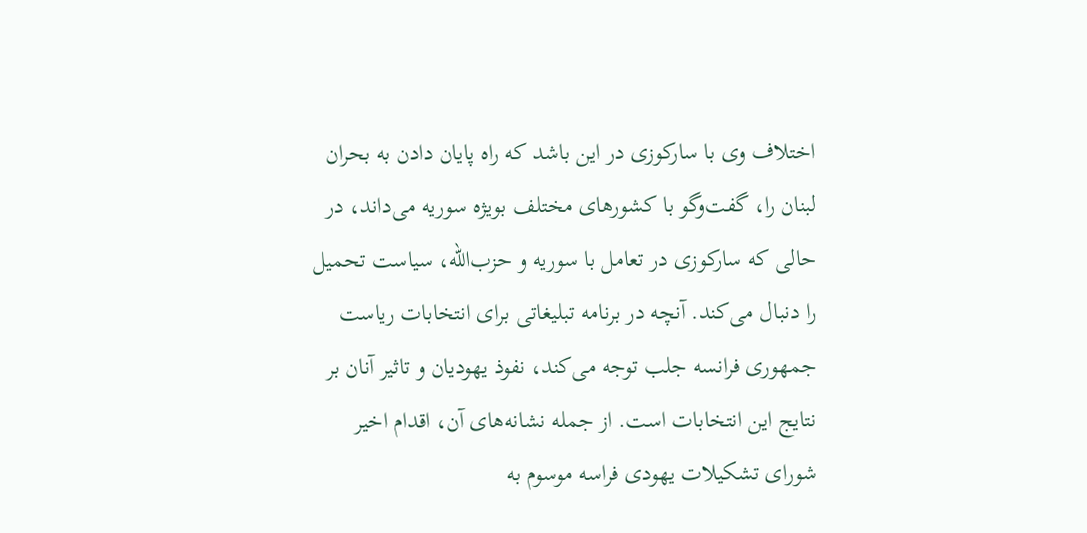اختلاف وی با سارکوزی در این باشد که راه پایان دادن به بحران لبنان را، گفت‌وگو با کشورهای مختلف بویژه سوریه می‌داند، در حالی که سارکوزی در تعامل با سوریه و حزب‌الله، سیاست تحمیل را دنبال می‌کند. آنچه در برنامه تبلیغاتی برای انتخابات ریاست جمهوری فرانسه جلب توجه می‌کند، نفوذ یهودیان و تاثیر آنان بر نتایج این انتخابات است. از جمله نشانه‌های آن، اقدام اخیر شورای تشکیلات یهودی فراسه موسوم به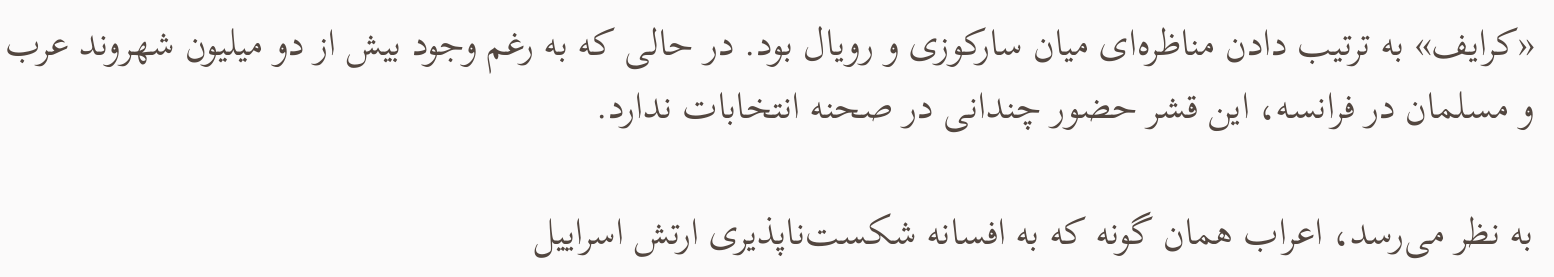«کرایف» به ترتیب دادن مناظره‌ای میان سارکوزی و رویال بود. در حالی که به رغم وجود بیش از دو میلیون شهروند عرب و مسلمان در فرانسه، این قشر حضور چندانی در صحنه انتخابات ندارد.

به نظر می‌رسد، اعراب همان گونه که به افسانه شکست‌ناپذیری ارتش اسراییل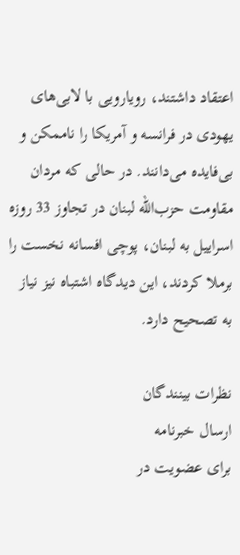اعتقاد داشتند، رویارویی‌ با لابی‌های یهودی در فرانسه و آمریکا را ناممکن و بی‌فایده می‌دانند. در حالی که مردان مقاومت حزب‌الله لبنان در تجاوز 33 روزه اسراییل به لبنان، پوچی افسانه نخست را برملا کردند، این دیدگاه اشتباه نیز نیاز به تصحیح دارد.

نظرات بینندگان
ارسال خبرنامه
برای عضویت در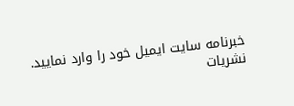خبرنامه سایت ایمیل خود را وارد نمایید.
نشریات